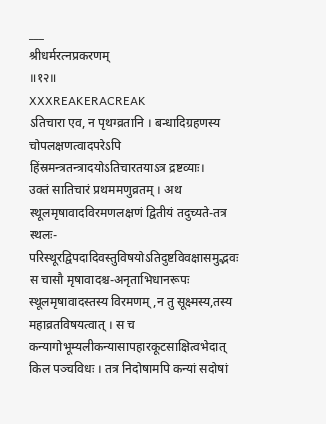___
श्रीधर्मरत्नप्रकरणम्
॥१२॥
XXXREAKERACREAK
ऽतिचारा एव, न पृथग्व्रतानि । बन्धादिग्रहणस्य चोपलक्षणत्वादपरेऽपि हिंस्रमन्त्रतन्त्रादयोऽतिचारतयाऽत्र द्रष्टव्याः।
उक्तं सातिचारं प्रथममणुव्रतम् । अथ स्थूलमृषावादविरमणलक्षणं द्वितीयं तदुच्यते-तत्र स्थलः-परिस्थूरद्विपदादिवस्तुविषयोऽतिदुष्टविवक्षासमुद्भवः स चासौ मृषावादश्च-अनृताभिधानरूपः स्थूलमृषावादस्तस्य विरमणम् ,न तु सूक्ष्मस्य,तस्य महाव्रतविषयत्वात् । स च कन्यागोभूम्यलीकन्यासापहारकूटसाक्षित्वभेदात् किल पञ्चविधः । तत्र निदोषामपि कन्यां सदोषां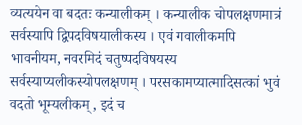व्यत्ययेन वा बदतः कन्यालीकम् । कन्यालीक चोपलक्षणमात्रं सर्वस्यापि द्विपदविषयालीकस्य । एवं गवालीकमपि भावनीयम, नवरमिदं चतुष्पदविषयस्य सर्वस्याप्यलीकस्योपलक्षणम् । परसकामप्यात्मादिसत्कां भुवं वदतो भूम्यलीकम् , इदं च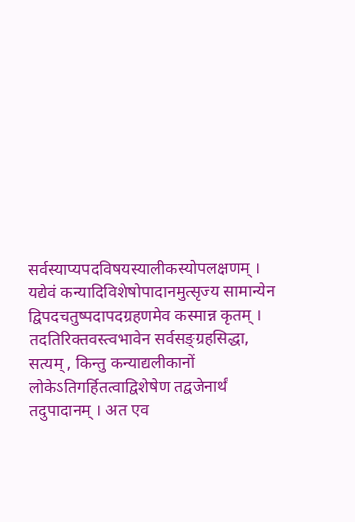सर्वस्याप्यपदविषयस्यालीकस्योपलक्षणम् । यद्येवं कन्यादिविशेषोपादानमुत्सृज्य सामान्येन द्विपदचतुष्पदापदग्रहणमेव कस्मान्न कृतम् । तदतिरिक्तवस्त्वभावेन सर्वसङ्ग्रहसिद्धा, सत्यम् , किन्तु कन्याद्यलीकानों लोकेऽतिगर्हितत्वाद्विशेषेण तद्वजेनार्थं तदुपादानम् । अत एव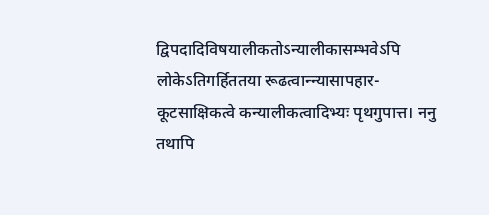द्विपदादिविषयालीकतोऽन्यालीकासम्भवेऽपि लोकेऽतिगर्हिततया रूढत्वान्न्यासापहार-कूटसाक्षिकत्वे कन्यालीकत्वादिभ्यः पृथगुपात्त। ननु तथापि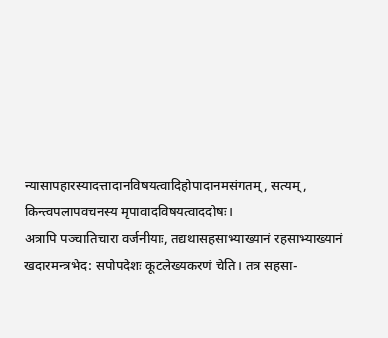न्यासापहारस्यादत्तादानविषयत्वादिहोपादानमसंगतम्, सत्यम्, किन्त्वपलापवचनस्य मृपावादविषयत्वाददोषः।
अत्रापि पञ्चातिचारा वर्जनीयाः, तद्यथासहसाभ्याख्यानं रहसाभ्याख्यानं खदारमन्त्रभेद: सपोपदेशः कूटलेख्यकरणं चेति। तत्र सहसा-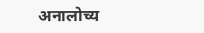अनालोच्य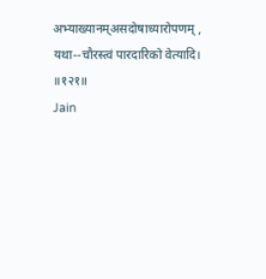अभ्याख्यानम्असदोषाध्यारोपणम् , यथा--चौरस्त्वं पारदारिको वेत्यादि।
॥१२१॥
Jain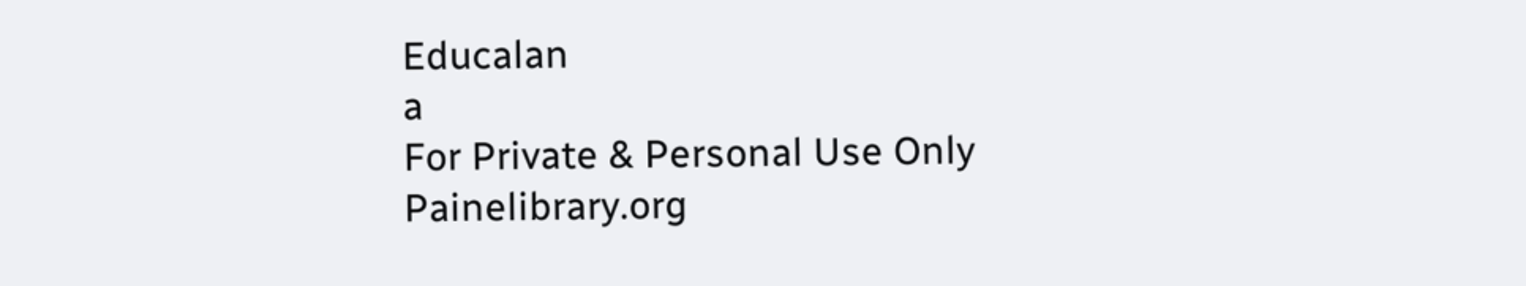Educalan
a
For Private & Personal Use Only
Painelibrary.org